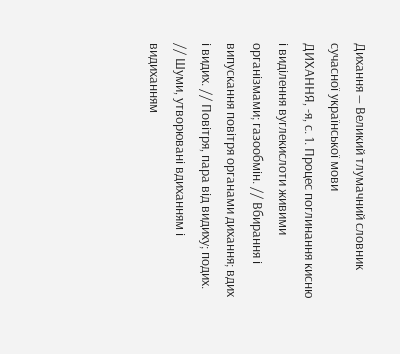Дихання — Великий тлумачний словник сучасної української мови
ДИХАННЯ, -я, с. 1. Процес поглинання кисню і виділення вуглекислоти живими організмами; газообмін. // Вбирання і випускання повітря органами дихання; вдих і видих. // Повітря, пара від видиху; подих. // Шуми, утворювані вдиханням і видиханням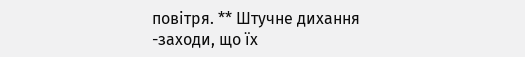повітря. ** Штучне дихання -заходи, що їх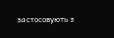застосовують з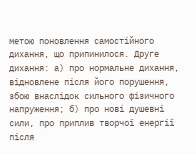метою поновлення самостійного дихання, що припинилося. Друге дихання: а) про нормальне дихання, відновлене після його порушення, збою внаслідок сильного фізичного напруження; б) про нові душевні сили, про приплив творчої енергії після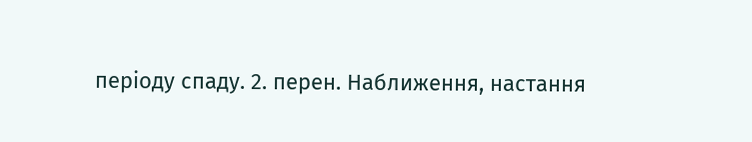періоду спаду. 2. перен. Наближення, настання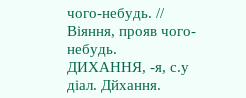чого-небудь. // Віяння, прояв чого-небудь.
ДИХАННЯ, -я, с.у діал. Дйхання.